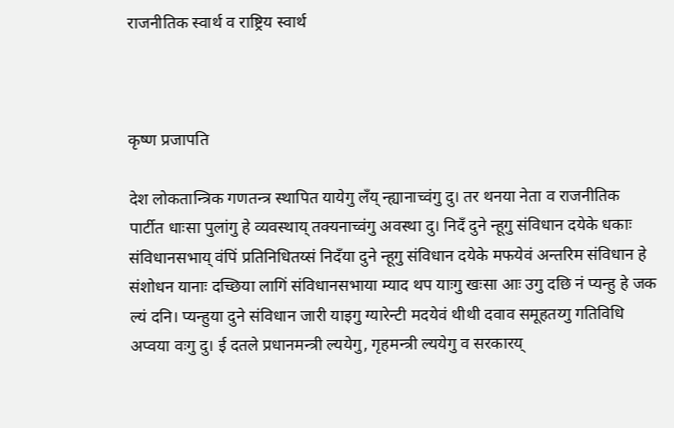राजनीतिक स्वार्थ व राष्ट्रिय स्वार्थ



कृष्ण प्रजापति

देश लोकतान्त्रिक गणतन्त्र स्थापित यायेगु लँय् न्ह्यानाच्वंगु दु। तर थनया नेता व राजनीतिक पार्टीत धाःसा पुलांगु हे व्यवस्थाय् तक्यनाच्वंगु अवस्था दु। निदँ दुने न्हूगु संविधान दयेके धकाः संविधानसभाय् वंपिं प्रतिनिधितय्सं निदँया दुने न्हूगु संविधान दयेके मफयेवं अन्तरिम संविधान हे संशोधन यानाः दच्छिया लागिं संविधानसभाया म्याद थप याःगु खःसा आः उगु दछि नं प्यन्हु हे जक ल्यं दनि। प्यन्हुया दुने संविधान जारी याइगु ग्यारेन्टी मदयेवं थीथी दवाव समूहतय्गु गतिविधि अप्वया वःगु दु। ई दतले प्रधानमन्त्री ल्ययेगु, गृहमन्त्री ल्ययेगु व सरकारय्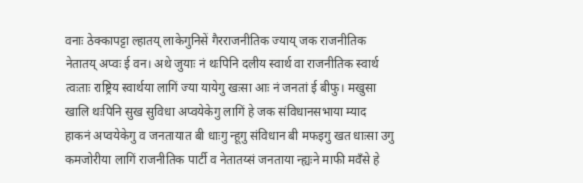वनाः ठेक्कापट्टा ल्हातय् लाकेगुनिसें गैरराजनीतिक ज्याय् जक राजनीतिक नेतातय् अप्वः ई वन। अथे जुयाः नं थःपिनि दलीय स्वार्थ वा राजनीतिक स्वार्थ त्वःताः राष्ट्रिय स्वार्थया लागिं ज्या यायेगु खःसा आः नं जनतां ई बीफु। मखुसा खालि थःपिनि सुख सुविधा अप्वयेकेगु लागिं हे जक संविधानसभाया म्याद हाकनं अप्वयेकेगु व जनतायात बी धाःगु न्हूगु संविधान बी मफइगु खत धाःसा उगु कमजोरीया लागिं राजनीतिक पार्टी व नेतातय्सं जनताया न्ह्यःने माफी मवँसे हे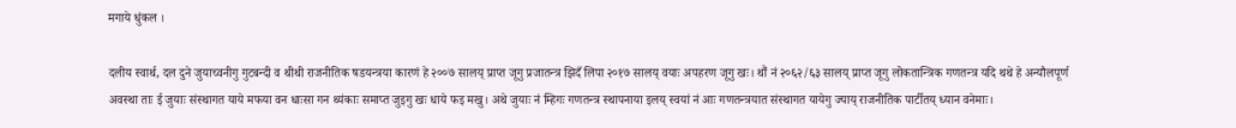मगाये धुंकल ।

दलीय स्वार्थ, दल दुने जुयाच्वनीगु गुटबन्दी व थीथी राजनीतिक षडयन्त्रया कारणं हे २००७ सालय् प्राप्त जूगु प्रजातन्त्र झिदँ लिपा २०१७ सालय् वयाः अपहरण जूगु खः। थौं नं २०६२/६३ सालय् प्राप्त जूगु लोकतान्त्रिक गणतन्त्र यदि थथे हे अन्यौलपूर्ण अवस्था ताः ई जुयाः संस्थागत याये मफया वन धाःसा गन थ्यंकाः समाप्त जुइगु खः धाये फइ मखु। अथे जुयाः नं म्हिगः गणतन्त्र स्थापनाया इलय् स्वयां नं आः गणतन्त्रयात संस्थागत यायेगु ज्याय् राजनीतिक पार्टीतय् ध्यान वनेमाः।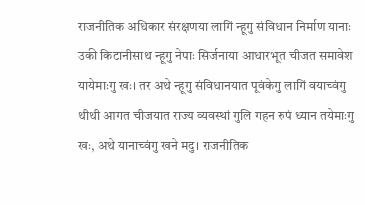राजनीतिक अधिकार संरक्षणया लागिं न्हूगु संविधान निर्माण यानाः उकी किटानीसाथ न्हूगु नेपाः सिर्जनाया आधारभूत चीजत समावेश यायेमाःगु खः। तर अथे न्हूगु संविधानयात पूवंकेगु लागिं वयाच्वंगु थीथी आगत चीजयात राज्य व्यवस्थां गुलि गहन रुपं ध्यान तयेमाःगु खः, अथे यानाच्वंगु खने मदु। राजनीतिक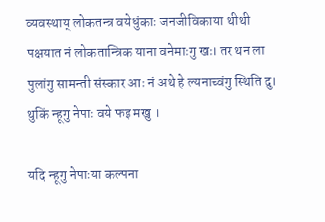व्यवस्थाय् लोकतन्त्र वयेधुंकाः जनजीविकाया थीथी पक्षयात नं लोकतान्त्रिक याना वनेमाःगु खः। तर थन ला पुलांगु सामन्ती संस्कार आः नं अथे हे ल्यनाच्वंगु स्थिति दु। थुकिं न्हूगु नेपाः वये फइ मखु ।

यदि न्हूगु नेपाःया कल्पना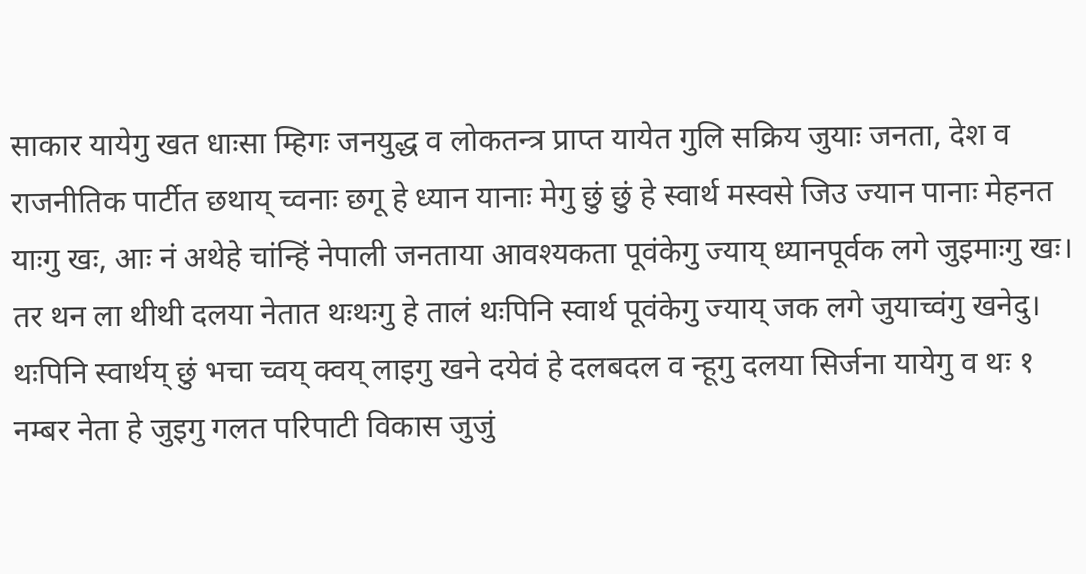साकार यायेगु खत धाःसा म्हिगः जनयुद्ध व लोकतन्त्र प्राप्त यायेत गुलि सक्रिय जुयाः जनता, देश व राजनीतिक पार्टीत छथाय् च्वनाः छगू हे ध्यान यानाः मेगु छुं छुं हे स्वार्थ मस्वसे जिउ ज्यान पानाः मेहनत याःगु खः, आः नं अथेहे चांन्हिं नेपाली जनताया आवश्यकता पूवंकेगु ज्याय् ध्यानपूर्वक लगे जुइमाःगु खः। तर थन ला थीथी दलया नेतात थःथःगु हे तालं थःपिनि स्वार्थ पूवंकेगु ज्याय् जक लगे जुयाच्वंगु खनेदु। थःपिनि स्वार्थय् छुं भचा च्वय् क्वय् लाइगु खने दयेवं हे दलबदल व न्हूगु दलया सिर्जना यायेगु व थः १ नम्बर नेता हे जुइगु गलत परिपाटी विकास जुजुं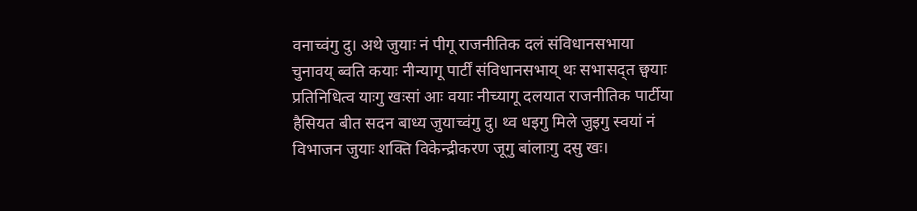वनाच्वंगु दु। अथे जुयाः नं पीगू राजनीतिक दलं संविधानसभाया चुनावय् ब्वति कयाः नीन्यागू पार्टीं संविधानसभाय् थः सभासद्त छ्वयाः प्रतिनिधित्व याःगु खःसां आः वयाः नीच्यागू दलयात राजनीतिक पार्टीया हैसियत बीत सदन बाध्य जुयाच्वंगु दु। थ्व धइगु मिले जुइगु स्वयां नं विभाजन जुयाः शक्ति विकेन्द्रीकरण जूगु बांलाःगु दसु खः।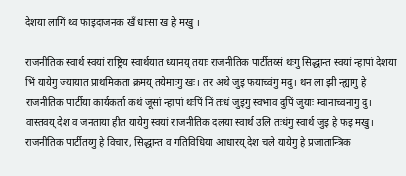देशया लागिं थ्व फाइदाजनक खँ धाःसा ख हे मखु ।

राजनीतिक स्वार्थ स्वयां राष्ट्रिय स्वार्थयात ध्यानय् तयाः राजनीतिक पार्टीतय्सं थःगु सिद्धान्त स्वयां न्हापां देशया भिं यायेगु ज्यायात प्राथमिकता क्रमय् तयेमाःगु खः। तर अथे जुइ फयाच्वंगु मदु। थन ला झी न्ह्यागु हे राजनीतिक पार्टीया कार्यकर्ता कथं जूसां न्हापां थःपिं निं तःधं जुइगु स्वभाव दुपिं जुयाः म्वानाच्वनागु दु। वास्तवय् देश व जनताया हीत यायेगु स्वयां राजनीतिक दलया स्वार्थ उलि तःधंगु स्वार्थ जुइ हे फइ मखु। राजनीतिक पार्टीतय्गु हे विचार, सिद्धान्त व गतिविधिया आधारय् देश चले यायेगु हे प्रजातान्त्रिक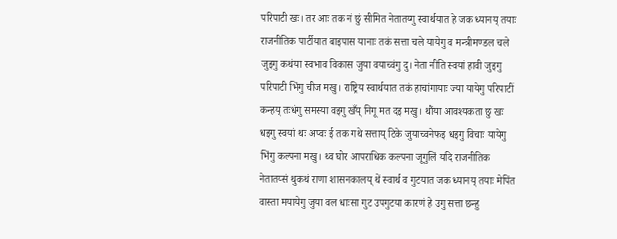परिपाटी खः। तर आः तक नं छुं सीमित नेतातय्गु स्वार्थयात हे जक ध्यानय् तयाः राजनीतिक पार्टीयात बाइपास यानाः तकं सत्ता चले यायेगु व मन्त्रीमण्डल चले जुइगु कथंया स्वभाव विकास जुया वयाच्वंगु दु। नेता नीति स्वयां हावी जुइगु परिपाटी भिंगु चीज मखु। राष्ट्रिय स्वार्थयात तकं हाचांगायाः ज्या यायेगु परिपाटीं कन्हय् तःधंगु समस्या वइगु खँय् निगू मत दइ मखु। थौंया आवश्यकता छु खः धइगु स्वयां थः अप्वः ई तक गथे सत्ताय् टिके जुयाच्वनेफइ धइगु विचाः यायेगु भिंगु कल्पना मखु। थ्व घोर आपराधिक कल्पना जूगुलिं यदि राजनीतिक नेतातय्सं थुकथं राणा शासनकालय् थें स्वार्थ व गुटयात जक ध्यानय् तयाः मेपिंत वास्ता मयायेगु जुया वल धाःसा गुट उपगुटया कारणं हे उगु सत्ता छन्हु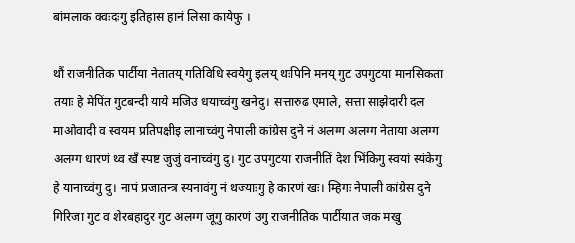बांमलाक क्वःदःगु इतिहास हानं लिसा कायेफु ।

थौं राजनीतिक पार्टीया नेतातय् गतिविधि स्वयेगु इलय् थःपिनि मनय् गुट उपगुटया मानसिकता तयाः हे मेपिंत गुटबन्दी याये मजिउ धयाच्वंगु खनेदु। सत्तारुढ एमाले, सत्ता साझेदारी दल माओवादी व स्वयम प्रतिपक्षीइ लानाच्वंगु नेपाली कांग्रेस दुने नं अलग्ग अलग्ग नेताया अलग्ग अलग्ग धारणं थ्व खँ स्पष्ट जुजुं वनाच्वंगु दु। गुट उपगुटया राजनीतिं देश भिंकिगु स्वयां स्यंकेगु हे यानाच्वंगु दु। नापं प्रजातन्त्र स्यनावंगु नं थज्याःगु हे कारणं खः। म्हिगः नेपाली कांग्रेस दुने गिरिजा गुट व शेरबहादुर गुट अलग्ग जूगु कारणं उगु राजनीतिक पार्टीयात जक मखु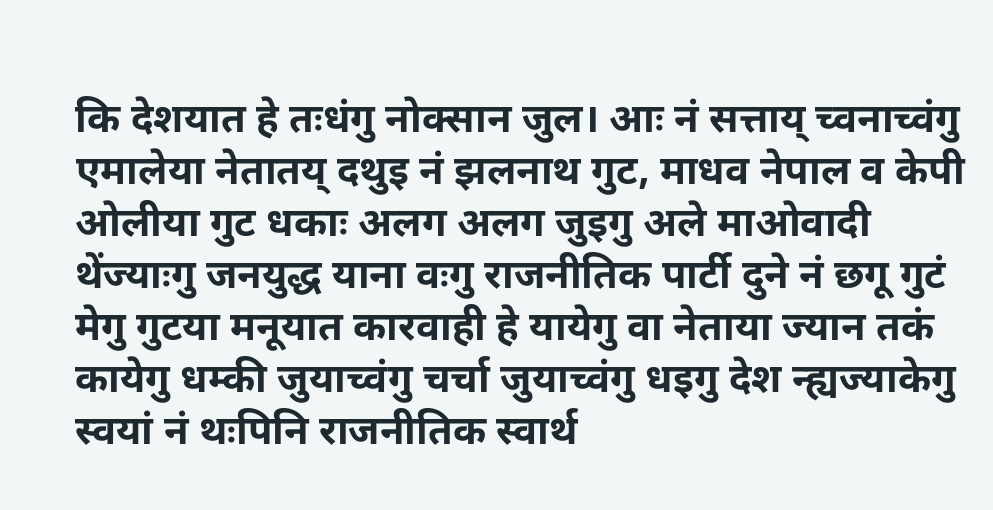कि देशयात हे तःधंगु नोक्सान जुल। आः नं सत्ताय् च्वनाच्वंगु एमालेया नेतातय् दथुइ नं झलनाथ गुट, माधव नेपाल व केपी ओलीया गुट धकाः अलग अलग जुइगु अले माओवादी थेंज्याःगु जनयुद्ध याना वःगु राजनीतिक पार्टी दुने नं छगू गुटं मेगु गुटया मनूयात कारवाही हे यायेगु वा नेताया ज्यान तकं कायेगु धम्की जुयाच्वंगु चर्चा जुयाच्वंगु धइगु देश न्ह्यज्याकेगु स्वयां नं थःपिनि राजनीतिक स्वार्थ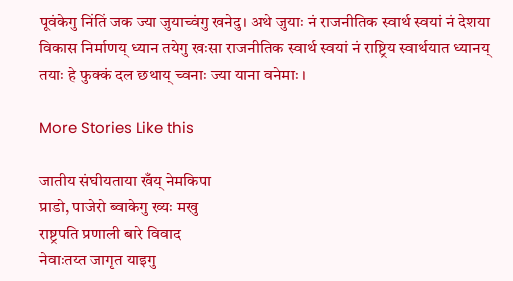पूवंकेगु निंतिं जक ज्या जुयाच्वंगु खनेदु। अथे जुयाः नं राजनीतिक स्वार्थ स्वयां नं देशया विकास निर्माणय् ध्यान तयेगु खःसा राजनीतिक स्वार्थ स्वयां नं राष्ट्रिय स्वार्थयात ध्यानय् तयाः हे फुक्कं दल छथाय् च्वनाः ज्या याना वनेमाः ।

More Stories Like this

जातीय संघीयताया खँय् नेमकिपा
प्राडो, पाजेरो ब्वाकेगु ख्यः मखु
राष्ट्रपति प्रणाली बारे विवाद
नेवाःतय्त जागृत याइगु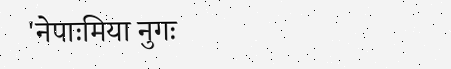'नेपाःमिया नुगः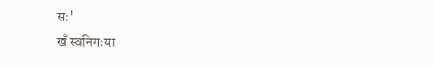सः'
खँ स्वनिगःया